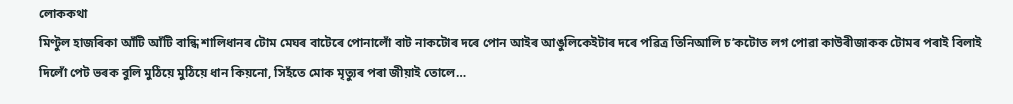লোককথা
মিণ্টুল হাজৰিকা আঁটি আঁটি বান্ধি শালিধানৰ টোম মেঘৰ বাটেৰে পোনালোঁ বাট নাকটোৰ দৰে পোন আইৰ আঙুলিকেইটাৰ দৰে পৱিত্ৰ তিনিআলি চ’কটোত লগ পোৱা কাউৰীজাকক টোমৰ পৰাই বিলাই দিলোঁ পেট ভৰক বুলি মুঠিয়ে মুঠিয়ে ধান কিয়নো, সিহঁতে মোক মৃত্যুৰ পৰা জীয়াই তোলে…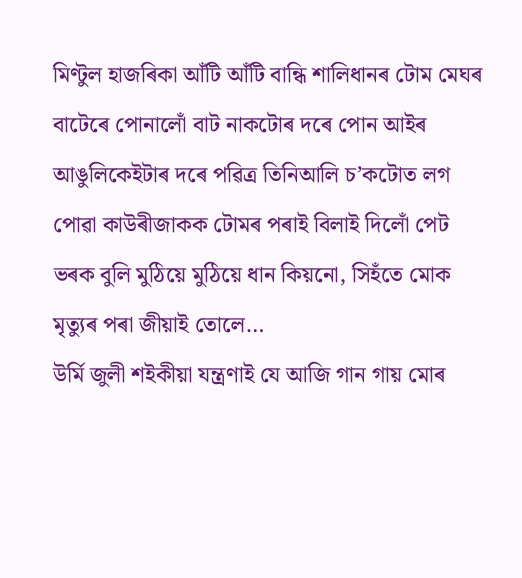মিণ্টুল হাজৰিকা আঁটি আঁটি বান্ধি শালিধানৰ টোম মেঘৰ বাটেৰে পোনালোঁ বাট নাকটোৰ দৰে পোন আইৰ আঙুলিকেইটাৰ দৰে পৱিত্ৰ তিনিআলি চ’কটোত লগ পোৱা কাউৰীজাকক টোমৰ পৰাই বিলাই দিলোঁ পেট ভৰক বুলি মুঠিয়ে মুঠিয়ে ধান কিয়নো, সিহঁতে মোক মৃত্যুৰ পৰা জীয়াই তোলে…
উৰ্মি জুলী শইকীয়া যন্ত্ৰণাই যে আজি গান গায় মোৰ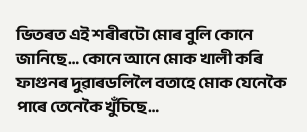ভিতৰত এই শৰীৰটো মোৰ বুলি কোনে জানিছে… কোনে আনে মোক খালী কৰি ফাগুনৰ দুৱাৰডলিলৈ বতাহে মোক যেনেকৈ পাৰে তেনেকৈ খুঁচিছে…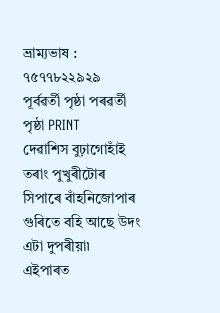ভ্ৰাম্যভাষ : ৭৫৭৭৮২২৯২৯ পূৰ্বৱৰ্তী পৃষ্ঠা পৰৱৰ্তী পৃষ্ঠা PRINT
দেৱাশিস বুঢ়াগোহাঁই তৰাং পুখুৰীটোৰ সিপাৰে বাঁহনিজোপাৰ গুৰিতে বহি আছে উদং এটা দুপৰীয়া৷ এইপাৰত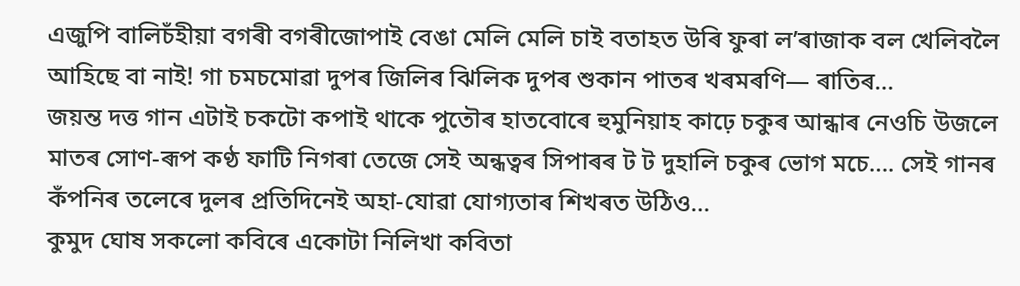এজুপি বালিচঁহীয়া বগৰী বগৰীজোপাই বেঙা মেলি মেলি চাই বতাহত উৰি ফুৰা ল’ৰাজাক বল খেলিবলৈ আহিছে বা নাই! গা চমচমোৱা দুপৰ জিলিৰ ঝিলিক দুপৰ শুকান পাতৰ খৰমৰণি— ৰাতিৰ…
জয়ন্ত দত্ত গান এটাই চকটো কপাই থাকে পুতৌৰ হাতবোৰে হুমুনিয়াহ কাঢ়ে চকুৰ আন্ধাৰ নেওচি উজলে মাতৰ সোণ-ৰূপ কণ্ঠ ফাটি নিগৰা তেজে সেই অন্ধত্বৰ সিপাৰৰ ট ট দুহালি চকুৰ ভোগ মচে…. সেই গানৰ কঁপনিৰ তলেৰে দুলৰ প্ৰতিদিনেই অহা-যোৱা যোগ্যতাৰ শিখৰত উঠিও…
কুমুদ ঘোষ সকলো কবিৰে একোটা নিলিখা কবিতা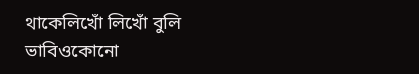থাকেলিখোঁ লিখোঁ বুলি ভাবিওকোনো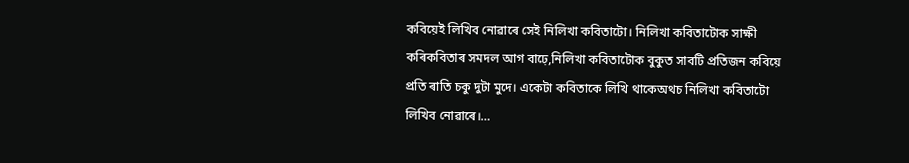কবিয়েই লিখিব নোৱাৰে সেই নিলিখা কবিতাটো। নিলিখা কবিতাটোক সাক্ষী কৰিকবিতাৰ সমদল আগ বাঢ়ে,নিলিখা কবিতাটোক বুকুত সাবটি প্ৰতিজন কবিয়ে প্ৰতি ৰাতি চকু দুটা মুদে। একেটা কবিতাকে লিখি থাকেঅথচ নিলিখা কবিতাটো লিখিব নোৱাৰে।…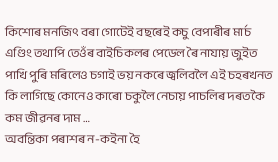কিশোৰ মনজিৎ বৰা গোটেই বছৰেই কচু বেপাৰীৰ মাৰ্চ এণ্ডিং তথাপি তেওঁৰ বাইচিকলৰ পেডেল ৰৈ নাযায় জুইত পাখি পুৰি মৰিলেও চগাই ভয় নকৰে জ্বলিবলৈ এই চহৰখনত কি লাগিছে কোনেও কাৰো চকুলৈ নেচায় পাচলিৰ দৰতকৈ কম জীৱনৰ দাম …
অবন্তিকা পৰাশৰ ন-কইনা হৈ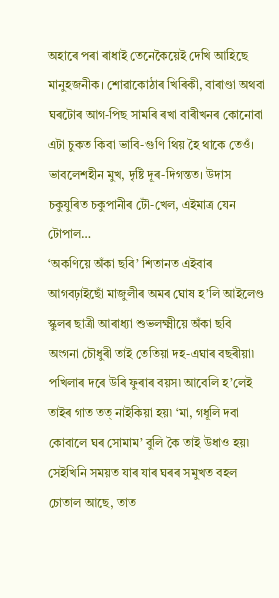অহাৰে পৰা ৰাধাই তেনেকৈয়েই দেখি আহিছে মানুহজনীক। শোৱাকোঠাৰ খিৰিকী, বাৰাণ্ডা অথবা ঘৰটোৰ আগ-পিছ সামৰি ৰখা বাৰীখনৰ কোনোবা এটা চুকত কিবা ভাবি-গুণি থিয় হৈ থাকে তেওঁ। ভাবলেশহীন মুখ, দৃষ্টি দূৰ-দিগন্তত। উদাস চকুযুৰিত চকুপানীৰ টৌ-খেল, এইমাত্ৰ যেন টোপাল…
‘অকণিয়ে অঁকা ছবি’ শিতানত এইবাৰ আগবঢ়াইছোঁ মাজুলীৰ অমৰ ঘোষ হ’লি আইলেণ্ড স্কুলৰ ছাত্ৰী আৰাধ্যা শুভলক্ষ্মীয়ে অঁকা ছবি
অংগনা চৌধুৰী তাই তেতিয়া দহ-এঘাৰ বছৰীয়া৷ পখিলাৰ দৰে উৰি ফুৰাৰ বয়স৷ আবেলি হ’লেই তাইৰ গাত তত্ নাইকিয়া হয়৷ ‘মা, গধূলি দবা কোবালে ঘৰ সোমাম’ বুলি কৈ তাই উধাও হয়৷ সেইখিনি সময়ত যাৰ যাৰ ঘৰৰ সমুখত বহল চোতাল আছে, তাত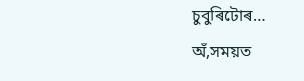চুবুৰিটোৰ…
অঁ,সময়ত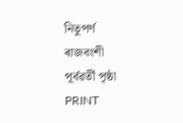নিতুপৰ্ণ ৰাজবংশী পূৰ্বৱৰ্তী পৃষ্ঠা PRINT